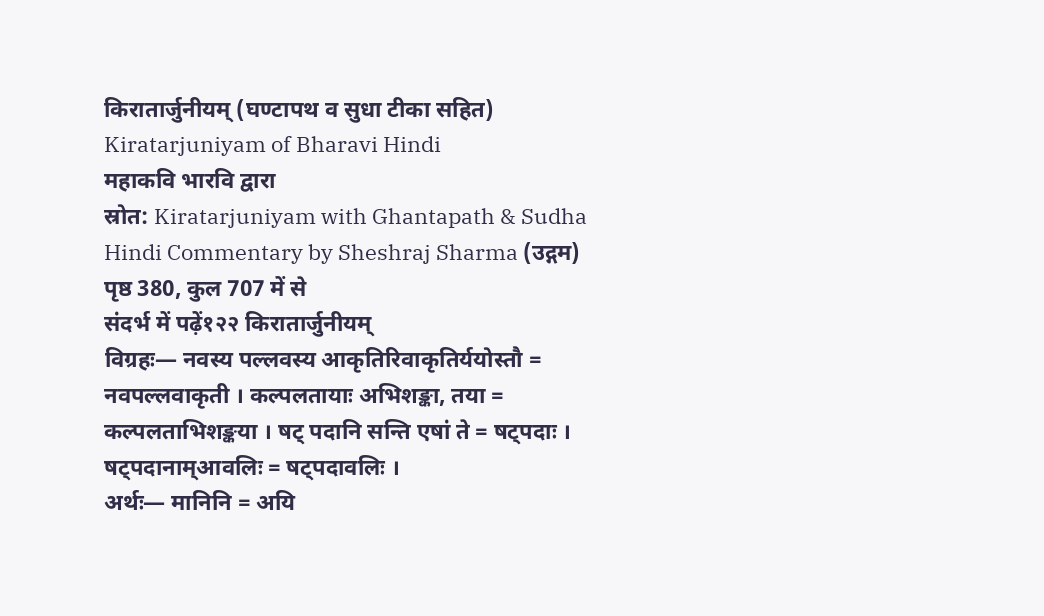किरातार्जुनीयम् (घण्टापथ व सुधा टीका सहित)
Kiratarjuniyam of Bharavi Hindi
महाकवि भारवि द्वारा
स्रोत: Kiratarjuniyam with Ghantapath & Sudha Hindi Commentary by Sheshraj Sharma (उद्गम)
पृष्ठ 380, कुल 707 में से
संदर्भ में पढ़ें१२२ किरातार्जुनीयम्
विग्रहः— नवस्य पल्लवस्य आकृतिरिवाकृतिर्ययोस्तौ = नवपल्लवाकृती । कल्पलतायाः अभिशङ्का, तया = कल्पलताभिशङ्कया । षट् पदानि सन्ति एषां ते = षट्पदाः । षट्पदानाम्आवलिः = षट्पदावलिः ।
अर्थः— मानिनि = अयि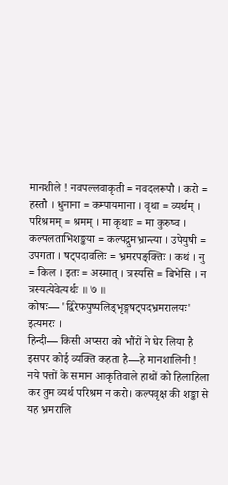मानशीले ! नवपल्लवाकृती = नवदलरूपौ । करो = हस्तौ । धुनाना = कम्पायमाना । वृथा = व्यर्थम् । परिश्रमम् = श्रमम् । मा कृथाः = मा कुरुष्व । कल्पलताभिशङ्कया = कल्पद्रुमभ्रान्त्या । उपेयुषी = उपगता । षट्पदावलिः = भ्रमरपङ्क्तिः । कथं । नु = किल । इतः = अस्मात् । त्रस्यसि = बिभेसि । न त्रस्यत्येवेत्यर्थः ॥ ७ ॥
कोषः— 'द्विरेफपुष्पलिड्भृङ्गषट्पदभ्रमरालयः' इत्यमरः ।
हिन्दी— किसी अप्सरा को भौंरों ने घेर लिया है इसपर कोई व्यक्ति कहता है—हे मानशालिनी ! नये पत्तों के समान आकृतिवाले हाथों को हिलाहिला कर तुम व्यर्थ परिश्रम न करो। कल्पवृक्ष की शङ्का से यह भ्रमरालि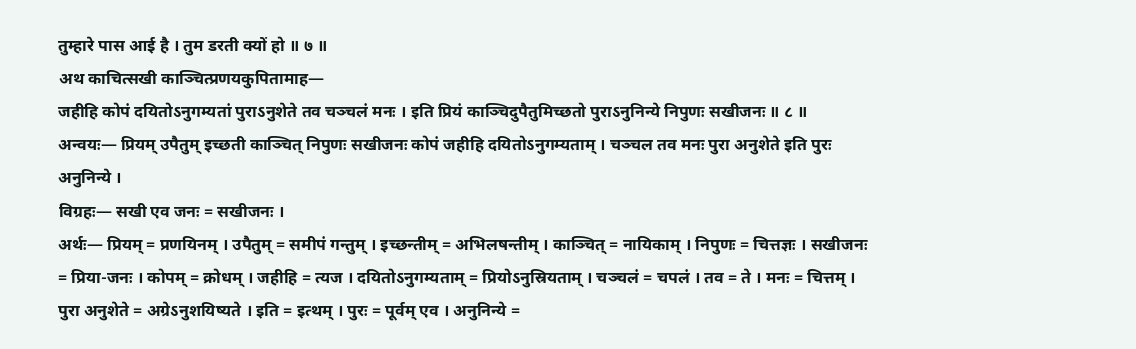तुम्हारे पास आई है । तुम डरती क्यों हो ॥ ७ ॥
अथ काचित्सखी काञ्चित्प्रणयकुपितामाह—
जहीहि कोपं दयितोऽनुगम्यतां पुराऽनुशेते तव चञ्चलं मनः । इति प्रियं काञ्चिदुपैतुमिच्छतो पुराऽनुनिन्ये निपुणः सखीजनः ॥ ८ ॥
अन्वयः— प्रियम् उपैतुम् इच्छती काञ्चित् निपुणः सखीजनः कोपं जहीहि दयितोऽनुगम्यताम् । चञ्चल तव मनः पुरा अनुशेते इति पुरः अनुनिन्ये ।
विग्रहः— सखी एव जनः = सखीजनः ।
अर्थः— प्रियम् = प्रणयिनम् । उपैतुम् = समीपं गन्तुम् । इच्छन्तीम् = अभिलषन्तीम् । काञ्चित् = नायिकाम् । निपुणः = चित्तज्ञः । सखीजनः = प्रिया-जनः । कोपम् = क्रोधम् । जहीहि = त्यज । दयितोऽनुगम्यताम् = प्रियोऽनुस्रियताम् । चञ्चलं = चपलं । तव = ते । मनः = चित्तम् । पुरा अनुशेते = अग्रेऽनुशयिष्यते । इति = इत्थम् । पुरः = पूर्वम् एव । अनुनिन्ये =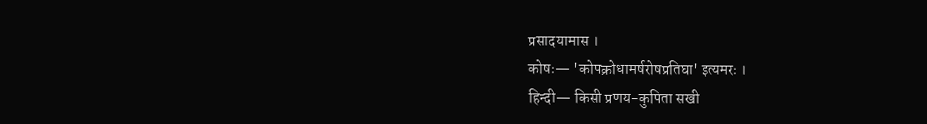प्रसादयामास ।
कोषः— 'कोपक्रोधामर्षरोषप्रतिघा' इत्यमरः ।
हिन्दी— किसी प्रणय-कुपिता सखी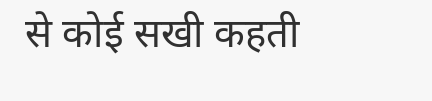से कोई सखी कहती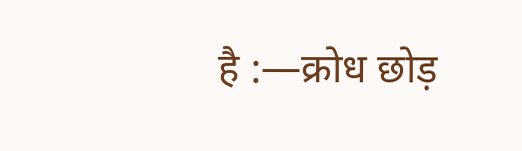है :—क्रोध छोड़